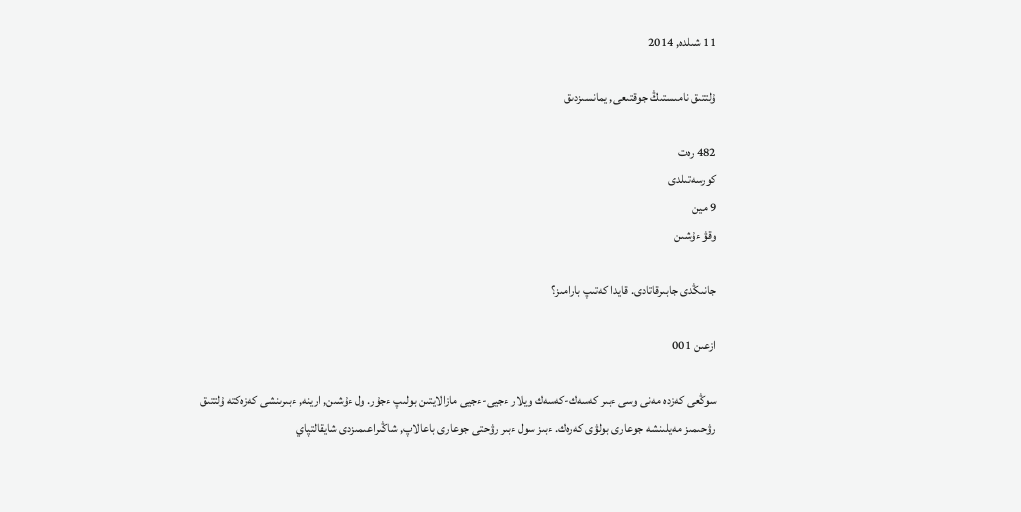11 شىلدە, 2014

ۇلتتىق نامىستىڭ جوقتىعى, يمانسىزدىق

482 رەت
كورسەتىلدى
9 مين
وقۋ ءۇشىن

جانىڭدى جابىرقاتادى. قايدا كەتىپ بارامىز؟

ازعىن 001

سوڭعى كەزدە مەنى وسى ءبىر كەسەك-كەسەك ويلار ءجيى-ءجيى مازالايتىن بولىپ ءجۇر. ول ءۇشىن, ارينە, ءبىرىنشى كەزەكتە ۇلتتىق رۋحىمىز مەيلىنشە جوعارى بولۋى كەرەك. ءبىز سول ءبىر رۋحتى جوعارى باعالاپ, شاڭىراعىمىزدى شايقالتپاي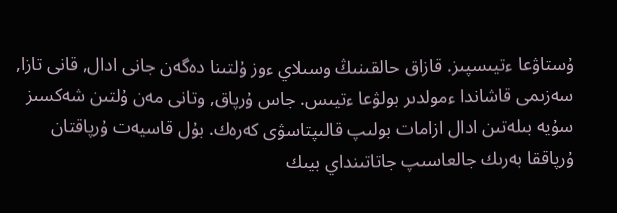ۇستاۋعا ءتيىسپىز. قازاق حالقىنىڭ وسىلاي ءوز ۇلتىنا دەگەن جانى ادال, قانى تازا, سەزىمى قاشاندا ءمولدىر بولۋعا ءتيىس. جاس ۇرپاق, وتانى مەن ۇلتىن شەكسىز سۇيە بىلەتىن ادال ازامات بولىپ قالىپتاسۋى كەرەك. بۇل قاسيەت ۇرپاقتان ۇرپاققا بەرىك جالعاسىپ جاتاتىنداي بيىك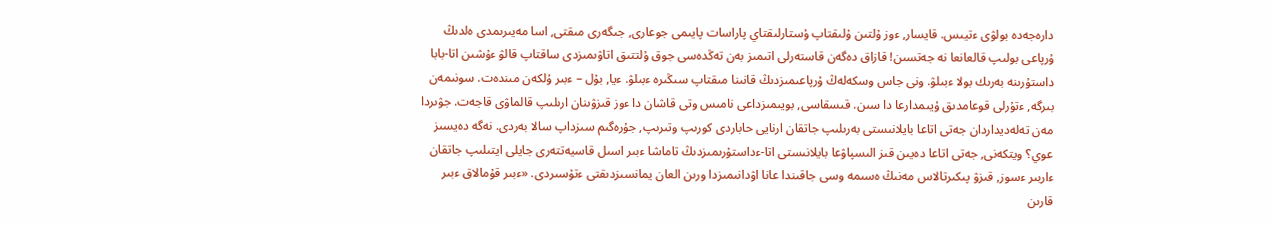دارەجەدە بولۋى ءتيىس. قايسار, ءوز ۇلتىن ۇلىقتاپ ۇستارلىقتاي پاراسات پايىمى جوعارى, جىگەرى مىقتى, اسا مەيىرىمدى ەلدىڭ ۇرپاعى بولىپ قالعانعا نە جەتسىن! قازاق دەگەن قاستەرلى اتىمىز بەن تەڭدەسى جوق ۇلتتىق اتاۋىمىزدى ساقتاپ قالۋ ءۇشىن اتا-بابا داستۇرىنە بەرىك بولا ءبىلۋ. ونى جاس وسكەلەڭ ۇرپاعىمىزدىڭ قانىنا مىقتاپ سىڭىرە ءبىلۋ. ءيا, بۇل – ءبىر ۇلكەن مىندەت. سونىمەن بىرگە, ءتۇرلى قوعامدىق ۇيىمدارعا دا سىن. قىسقاسى, بويىمىزداعى نامىس وتى قاشان دا ءوز قىزۋىنان ارىلىپ قالماۋى قاجەت. جۋىردا مەن تەلەديداردان جەتى اتاعا بايلانىستى بەرىلىپ جاتقان ارنايى حاباردى كورىپ وتىرىپ, جۇرەگىم سىزداپ سالا بەردى. نەگە دەيسىز عوي؟ ويتكەنى, جەتى اتاعا دەيىن قىز الىسپاۋعا بايلانىستى اتا-ءداستۇرىمىزدىڭ تاماشا ءبىر اسىل قاسيەتتەرى جايلى ايتىلىپ جاتقان ءاربىر ءسوز, قىزۋ پىكىرتالاس مەنىڭ ەسىمە وسى جاقىندا عانا اۋدانىمىزدا ورىن العان يمانسىزدىقتى ءتۇسىردى. «ءبىر قۇمالاق ءبىر قارىن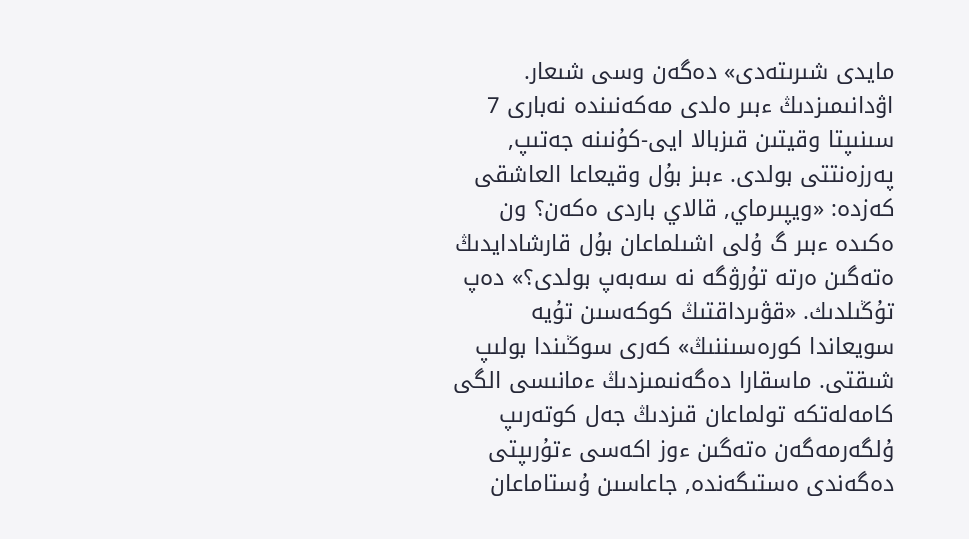مايدى شىرىتەدى» دەگەن وسى شىعار. اۋدانىمىزدىڭ ءبىر ەلدى مەكەنىندە نەبارى 7 سىنىپتا وقيتىن قىزبالا ايى-كۇنىنە جەتىپ, پەرزەنتتى بولدى. ءبىز بۇل وقيعاعا العاشقى كەزدە: «ويپىرماي, قالاي باردى ەكەن؟ ون ەكىدە ءبىر گ ۇلى اشىلماعان بۇل قارشادايدىڭ ەتەگىن ەرتە تۇرۋگە نە سەبەپ بولدى؟» دەپ تۇڭىلدىك. «قۋىرداقتىڭ كوكەسىن تۇيە سويعاندا كورەسىننىڭ» كەرى سوڭىندا بولىپ شىقتى. ماسقارا دەگەنىمىزدىڭ ءمانىسى الگى كامەلەتكە تولماعان قىزدىڭ جەل كوتەرىپ ۇلگەرمەگەن ەتەگىن ءوز اكەسى ءتۇرىپتى دەگەندى ەستىگەندە, جاعاسىن ۇستاماعان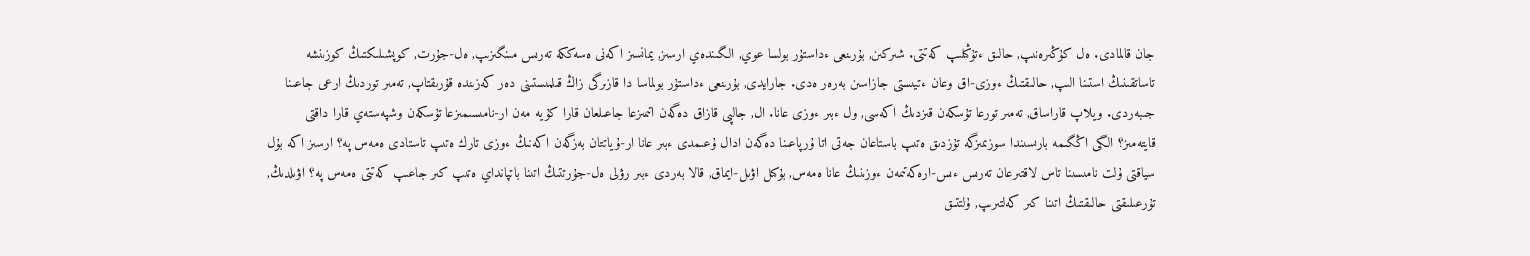جان قالمادى. ەل كۇڭىرەنىپ, حالىق ءتۇڭىلىپ كەتتى. شىركىن, بۇرىنعى ءداستۇر بولسا عوي, الگىندەي ارسىز, يمانسىز اكەنى ەسەككە تەرىس مىنگىزىپ, ەل-جۇرت, كوپشىلىكتىڭ كوزىنشە تاساتقىنىڭ استىنا الىپ, حالىقتىڭ ءوزى-اق وعان ءتيىستى جازاسىن بەرەر ەدى. جارايدى, بۇرىنعى ءداستۇر بولماسا دا قازىرگى زاڭ قىلمىستىنى دەر كەزىندە قۇرىقتاپ, تەمىر توردىڭ ارعى جاعىنا جىبەردى. ويلاپ قاراساق, تەمىر تورعا تۇسكەن قىزدىڭ اكەسى, ول ءبىر ءوزى عانا. ال, جالپى قازاق دەگەن اتىمىزعا جاعىلعان قارا كۇيە مەن ار-نامىسىمىزعا تۇسكەن وشپەستەي قارا داقتى قايتەمىز؟ الگى اڭگىمە بارىسىندا سوزىمىزگە تۇزدىق ەتىپ باستاعان جەتى اتا ۇرپاعىنا دەگەن ادال ۇعىمدى ءبىر عانا ار-ۇياتتان بەزگەن اكەنىڭ ءوزى تارك ەتىپ تاستادى ەمەس پە؟ ارسىز اكە بۇل سياقتى ۇلت نامىسىنا تاس لاقتىرعان تەرىس ءىس-ارەكەتىمەن ءوزىنىڭ عانا ەمەس, بۇكىل اۋىل-ايماق, قالا بەردى ءبىر رۋلى ەل-جۇرتتىڭ اتىنا باتپانداي ەتىپ كىر جاعىپ كەتتى ەمەس پە؟ اۋىلدىڭ, تۇرعىلىقتى حالىقتىڭ اتىنا كىر كەلتىرىپ, ۇلتتىق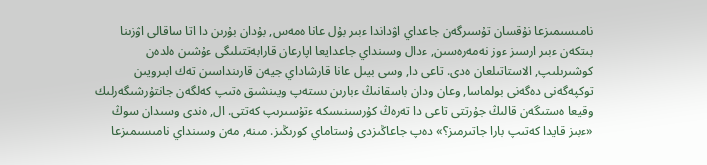نامىسىمىزعا نۇقسان تۇسىرگەن جاعداي اۋداندا ءبىر بۇل عانا ەمەس, بۇدان بۇرىن دا اتا ساقالى اۋزىنا بىتكەن ءبىر ارسىز ءوز نەمەرەسىن, ءدال وسىنداي جاعدايعا اپارعان قارابەتتىلىگى ءۇشىن ەلدەن كوشىرىلىپ, الاستاتىلعان ەدى. تاعى دا, وسى بيىل عانا قارشاداي جيەن قارىنداسىن تەك ابىرويىن توكپەگەنى دەگەنى بولماسا, وعان ودان باسقانىڭ ءبارىن ىستەپ ويىنشىق ەتىپ كەلگەن جانتۇرشىگەرلىك وقيعا ەستىگەن قالىڭ جۇرتتى تاعى دا تەرەڭ كۇرسىنىسكە ءتۇسىرىپ كەتتى. ال, ەندى وسىدان سوڭ «ءبىز قايدا كەتىپ بارا جاتىرمىز؟» دەپ جاعاڭىزدى ۇستاماي كورىڭىز. مىنە, مەن وسىنداي نامىسىمىزعا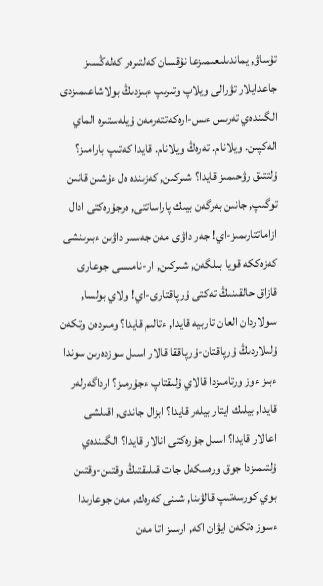تۇساۋ, يماندىلىعىمىزعا نۇقسان كەلتىرەر كەلەڭسىز جاعدايلار تۋرالى ويلاپ وتىرىپ ءبىزدىڭ بولاشاعىمىزدى الگىندەي تەرىس ءىس-ارەكەتتەرمەن ۇيلەستىرە الماي الەكپىن. ويلانام. تەرەڭ ويلانام. قايدا كەتىپ بارامىز؟ ۇلتتىق رۋحىمىز قايدا؟ شىركىن, كەزىندە ەل ءۇشىن قانىن توگىپ, جانىن بەرگەن بيىك پاراساتتى, ەرجۇرەكتى ادال ازاماتتارىمىز-اي! جەر داۋى مەن جەسىر داۋىن ءبىرىنشى كەزەككە قويا بىلگەن, شىركىن, ار-نامىسى جوعارى قازاق حالقىنىڭ تەكتى ۇرپاقتارى-اي! ولاي بولسا, سولاردان العان تاربيە قايدا, ءتالىم قايدا؟ ومىردەن وتكەن ۇلىلاردىڭ ۇرپاقتان-ۇرپاققا قالار اسىل سوزدەرىن سوندا ءبىز ءوز ورتامىزدا قالاي ۇلىقتاپ ءجۇرمىز؟ ارداگەرلەر قايدا, بيلىك ايتار بيلەر قايدا؟ ابزال جاندى, اقىلشى اعالار قايدا؟ اسىل جۇرەكتى انالار قايدا؟ الگىندەي ۇلتىمىزدا جوق ورەسكەل جات قىلىقتىڭ وقتىن-وقتىن بوي كورسەتىپ قالۋىنا, شىنى كەرەك, مەن جوعارىدا ءسوز ەتكەن ايۋان اكە, ارسىز اتا مەن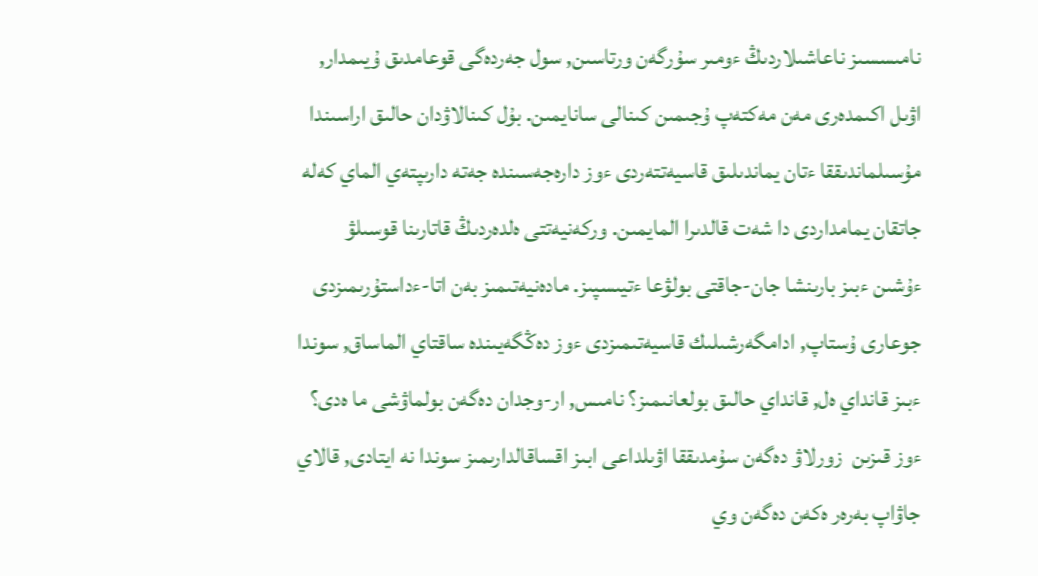نامىسسىز ناعاشىلاردىڭ ءومىر سۇرگەن ورتاسىن, سول جەردەگى قوعامدىق ۇيىمدار, اۋىل اكىمدەرى مەن مەكتەپ ۇجىمىن كىنالى سانايمىن. بۇل كىنالاۋدان حالىق اراسىندا مۇسىلماندىققا ءتان يماندىلىق قاسيەتتەردى ءوز دارەجەسىندە جەتە دارىپتەي الماي كەلە جاتقان يمامداردى دا شەت قالدىرا المايمىن. وركەنيەتتى ەلدەردىڭ قاتارىنا قوسىلۋ ءۇشىن ءبىز بارىنشا جان-جاقتى بولۋعا ءتيىسپىز. مادەنيەتىمىز بەن اتا-ءداستۇرىمىزدى جوعارى ۇستاپ, ادامگەرشىلىك قاسيەتىمىزدى ءوز دەڭگەيىندە ساقتاي الماساق, سوندا ءبىز قانداي ەل, قانداي حالىق بولعانىمىز؟ نامىس, ار-وجدان دەگەن بولماۋشى ما ەدى؟ ءوز قىزىن  زورلاۋ دەگەن سۇمدىققا اۋىلداعى ابىز اقساقالدارىمىز سوندا نە ايتادى, قالاي جاۋاپ بەرەر ەكەن دەگەن وي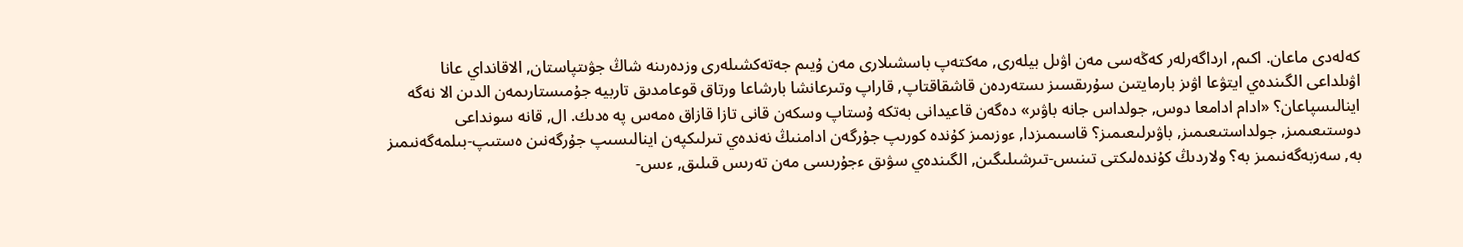كەلەدى ماعان. اكىم, ارداگەرلەر كەڭەسى مەن اۋىل بيلەرى, مەكتەپ باسشىلارى مەن ۇيىم جەتەكشىلەرى وزدەرىنە شاڭ جۋىتپاستان, الاقانداي عانا اۋىلداعى الگىندەي ايتۋعا اۋىز بارمايتىن سۇرىقسىز ىستەردەن قاشقاقتاپ, قاراپ وتىرعانشا بارشاعا ورتاق قوعامدىق تاربيە جۇمىستارىمەن الدىن الا نەگە اينالىسپاعان؟ «ادام ادامعا دوس, جولداس جانە باۋىر» دەگەن قاعيدانى بەتكە ۇستاپ وسكەن قانى تازا قازاق ەمەس پە ەدىك. ال, قانە سونداعى دوستىعىمىز, جولداستىعىمىز, باۋىرلىعىمىز؟ قاسىمىزدا, ءوزىمىز كۇندە كورىپ جۇرگەن ادامنىڭ نەندەي تىرلىكپەن اينالىسىپ جۇرگەنىن ەستىپ-بىلمەگەنىمىز بە, سەزبەگەنىمىز بە؟ ولاردىڭ كۇندەلىكتى تىنىس-تىرشىلىگىن, الگىندەي سۋىق ءجۇرىسى مەن تەرىس قىلىق, ءىس-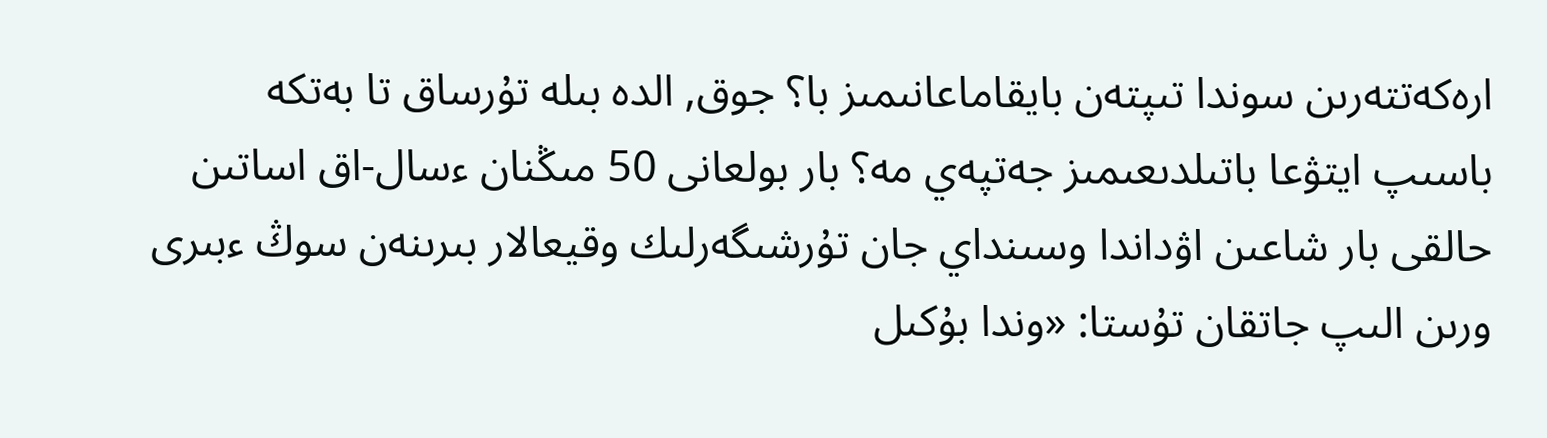ارەكەتتەرىن سوندا تىپتەن بايقاماعانىمىز با؟ جوق, الدە بىلە تۇرساق تا بەتكە باسىپ ايتۋعا باتىلدىعىمىز جەتپەي مە؟ بار بولعانى 50 مىڭنان ءسال-اق اساتىن حالقى بار شاعىن اۋداندا وسىنداي جان تۇرشىگەرلىك وقيعالار بىرىنەن سوڭ ءبىرى ورىن الىپ جاتقان تۇستا: «وندا بۇكىل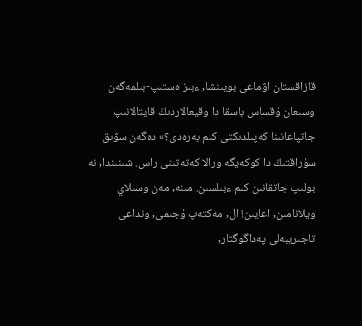قازاقستان اۋماعى بويىنشا, ءبىز ەستىپ-بىلمەگەن وسىعان ۇقساس باسقا دا وقيعالاردىڭ قايتالانىپ جاتپاعانىنا كەپىلدىكتى كىم بەرەدى؟» دەگەن سۋىق سۇراقتىڭ دا كوكەيگە ورالا كەتەتىنى راس. شىنىندا, نە بولىپ جاتقانىن كىم ءبىلسىن. مىنە, مەن وسىلاي ويلانامىن, اعايىن! ال, مەكتەپ ۇجىمى, ونداعى تاجىريبەلى پەداگوگتار,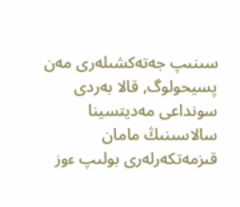سىنىپ جەتەكشىلەرى مەن پسيحولوگ, قالا بەردى سونداعى مەديتسينا سالاسىنىڭ مامان قىزمەتكەرلەرى بولىپ ءوز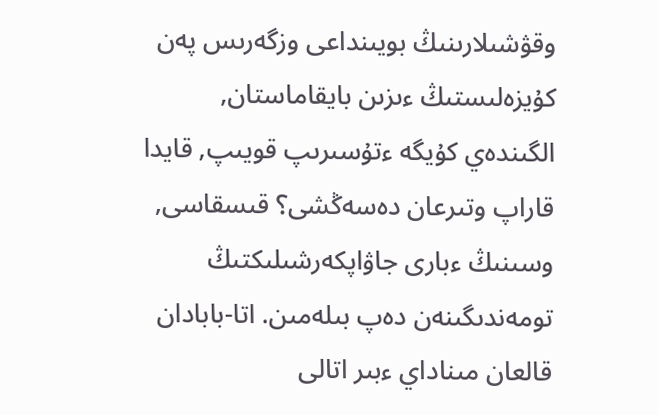وقۋشىلارىنىڭ بويىنداعى وزگەرىس پەن كۇيزەلىستىڭ ءىزىن بايقاماستان, الگىندەي كۇيگە ءتۇسىرىپ قويىپ, قايدا قاراپ وتىرعان دەسەڭشى؟ قىسقاسى, وسىنىڭ ءبارى جاۋاپكەرشىلىكتىڭ تومەندىگىنەن دەپ بىلەمىن. اتا-بابادان قالعان مىناداي ءبىر اتالى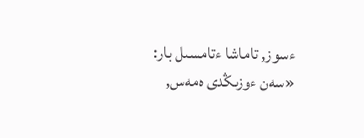ءسوز, تاماشا ءتامسىل بار: «سەن ءوزىڭدى ەمەس,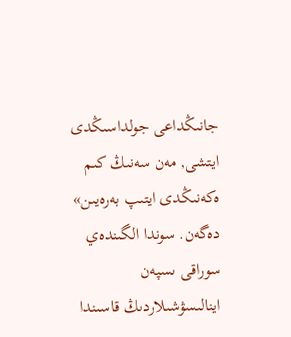جانىڭداعى جولداسىڭدى ايتشى, مەن سەنىڭ كىم ەكەنىڭدى ايتىپ بەرەيىن» دەگەن. سوندا الگىندەي سوراقى ىسپەن اينالىسۋشىلاردىڭ قاسىندا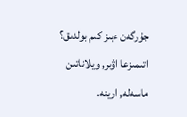جۇرگەن ءبىز كىم بولدىق؟ اتىمىزعا اۋىر, ويلاناتىن ماسەلە, ارينە.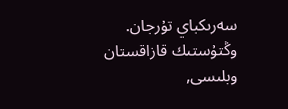سەرىكباي تۇرجان. وڭتۇستىك قازاقستان وبلىسى,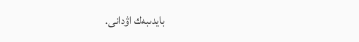بايدىبەك اۋدانى.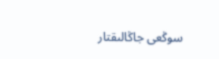سوڭعى جاڭالىقتار